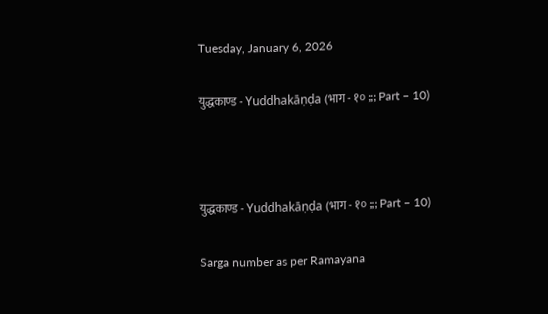Tuesday, January 6, 2026

युद्धकाण्ड - Yuddhakāṇḍa (भाग - १० ;;; Part – 10)



युद्धकाण्ड - Yuddhakāṇḍa (भाग - १० ;;; Part – 10)

Sarga number as per Ramayana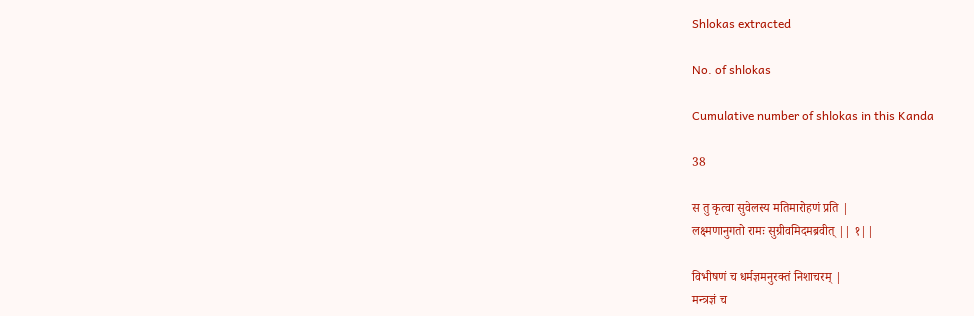Shlokas extracted

No. of shlokas

Cumulative number of shlokas in this Kanda

38

स तु कृत्वा सुवेलस्य मतिमारोहणं प्रति |
लक्ष्मणानुगतो रामः सुग्रीवमिदमब्रवीत् || १||

विभीषणं च धर्मज्ञमनुरक्तं निशाचरम् |
मन्त्रज्ञं च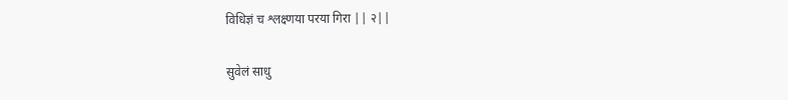विधिज्ञं च श्लक्ष्णया परया गिरा || २||

सुवेलं साधु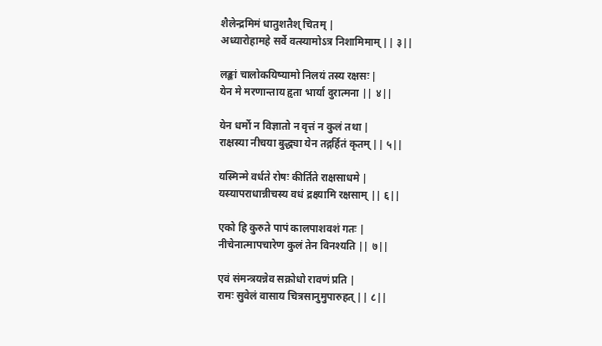शैलेन्द्रमिमं धातुशतैश् चितम् |
अध्यारोहामहे सर्वे वत्स्यामोऽत्र निशामिमाम् || ३||

लङ्कां चालोकयिष्यामो निलयं तस्य रक्षसः |
येन मे मरणान्ताय हृता भार्या दुरात्मना || ४||

येन धर्मो न विज्ञातो न वृत्तं न कुलं तथा |
राक्षस्या नीचया बुद्ध्या येन तद्गर्हितं कृतम् || ५||

यस्मिन्मे वर्धते रोषः कीर्तिते राक्षसाधमे |
यस्यापराधान्नीचस्य वधं द्रक्ष्यामि रक्षसाम् || ६||

एको हि कुरुते पापं कालपाशवशं गतः |
नीचेनात्मापचारेण कुलं तेन विनश्यति || ७||

एवं संमन्त्रयन्नेव सक्रोधो रावणं प्रति |
रामः सुवेलं वासाय चित्रसानुमुपारुहत् || ८||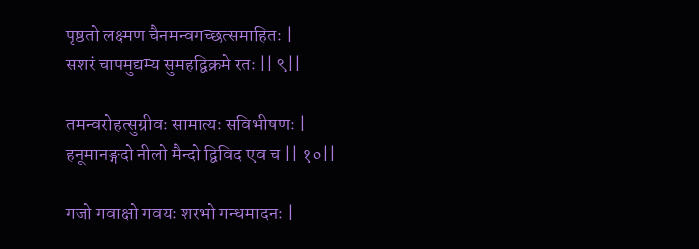पृष्ठतो लक्ष्मण चैनमन्वगच्छत्समाहितः |
सशरं चापमुद्यम्य सुमहद्विक्रमे रतः || ९||

तमन्वरोहत्सुग्रीवः सामात्यः सविभीषणः |
हनूमानङ्गदो नीलो मैन्दो द्विविद एव च || १०||

गजो गवाक्षो गवयः शरभो गन्धमादनः |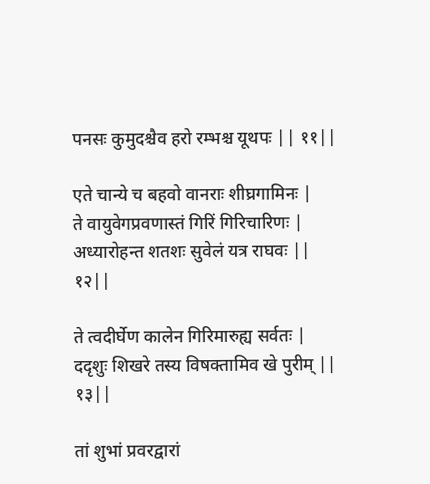पनसः कुमुदश्चैव हरो रम्भश्च यूथपः || ११||

एते चान्ये च बहवो वानराः शीघ्रगामिनः |
ते वायुवेगप्रवणास्तं गिरिं गिरिचारिणः |
अध्यारोहन्त शतशः सुवेलं यत्र राघवः || १२||

ते त्वदीर्घेण कालेन गिरिमारुह्य सर्वतः |
ददृशुः शिखरे तस्य विषक्तामिव खे पुरीम् || १३||

तां शुभां प्रवरद्वारां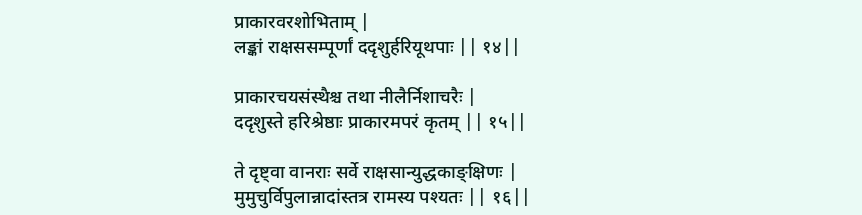प्राकारवरशोभिताम् |
लङ्कां राक्षससम्पूर्णां ददृशुर्हरियूथपाः || १४||

प्राकारचयसंस्थैश्च तथा नीलैर्निशाचरैः |
ददृशुस्ते हरिश्रेष्ठाः प्राकारमपरं कृतम् || १५||

ते दृष्ट्वा वानराः सर्वे राक्षसान्युद्धकाङ्क्षिणः |
मुमुचुर्विपुलान्नादांस्तत्र रामस्य पश्यतः || १६||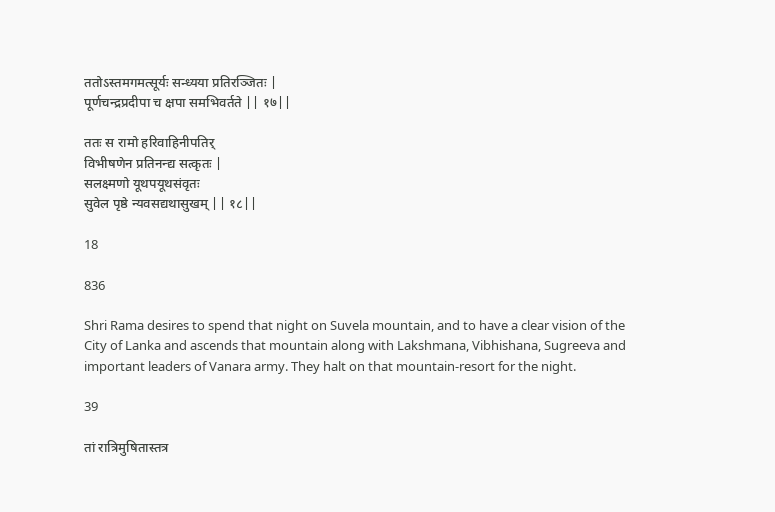ततोऽस्तमगमत्सूर्यः सन्ध्यया प्रतिरञ्जितः |
पूर्णचन्द्रप्रदीपा च क्षपा समभिवर्तते || १७||

ततः स रामो हरिवाहिनीपतिर्
विभीषणेन प्रतिनन्द्य सत्कृतः |
सलक्ष्मणो यूथपयूथसंवृतः
सुवेल पृष्ठे न्यवसद्यथासुखम् || १८||

18

836

Shri Rama desires to spend that night on Suvela mountain, and to have a clear vision of the City of Lanka and ascends that mountain along with Lakshmana, Vibhishana, Sugreeva and important leaders of Vanara army. They halt on that mountain-resort for the night.

39

तां रात्रिमुषितास्तत्र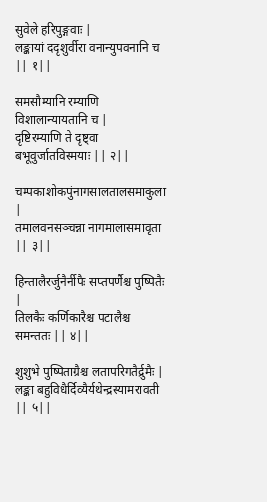सुवेले हरिपुङ्गवाः |
लङ्कायां ददृशुर्वीरा वनान्युपवनानि च || १||

समसौम्यानि रम्याणि विशालान्यायतानि च |
दृष्टिरम्याणि ते दृष्ट्वा बभूवुर्जातविस्मयाः || २||

चम्पकाशोकपुंनागसालतालसमाकुला |
तमालवनसञ्चन्ना नागमालासमावृता || ३||

हिन्तालैरर्जुनैर्नीपैः सप्तपर्णैश्च पुष्पितैः |
तिलकैः कर्णिकारैश्च पटालैश्च समन्ततः || ४||

शुशुभे पुष्पिताग्रैश्च लतापरिगतैर्द्रुमैः |
लङ्का बहुविधैर्दिव्यैर्यथेन्द्रस्यामरावती || ५||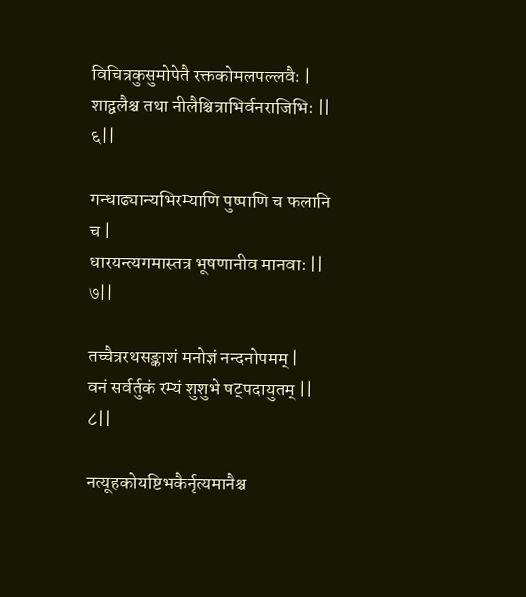विचित्रकुसुमोपेतै रक्तकोमलपल्लवैः |
शाद्वलैश्च तथा नीलैश्चित्राभिर्वनराजिभिः || ६||

गन्धाढ्यान्यभिरम्याणि पुष्पाणि च फलानि च |
धारयन्त्यगमास्तत्र भूषणानीव मानवाः || ७||

तच्चैत्ररथसङ्काशं मनोज्ञं नन्दनोपमम् |
वनं सर्वर्तुकं रम्यं शुशुभे षट्पदायुतम् || ८||

नत्यूहकोयष्टिभकैर्नृत्यमानैश्च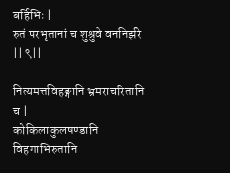बर्हिभिः |
रुतं परभृतानां च शुश्रुवे वननिर्झरे || ९||

नित्यमत्तविहङ्गानि भ्रमराचरितानि च |
कोकिलाकुलषण्डानि विहगाभिरुतानि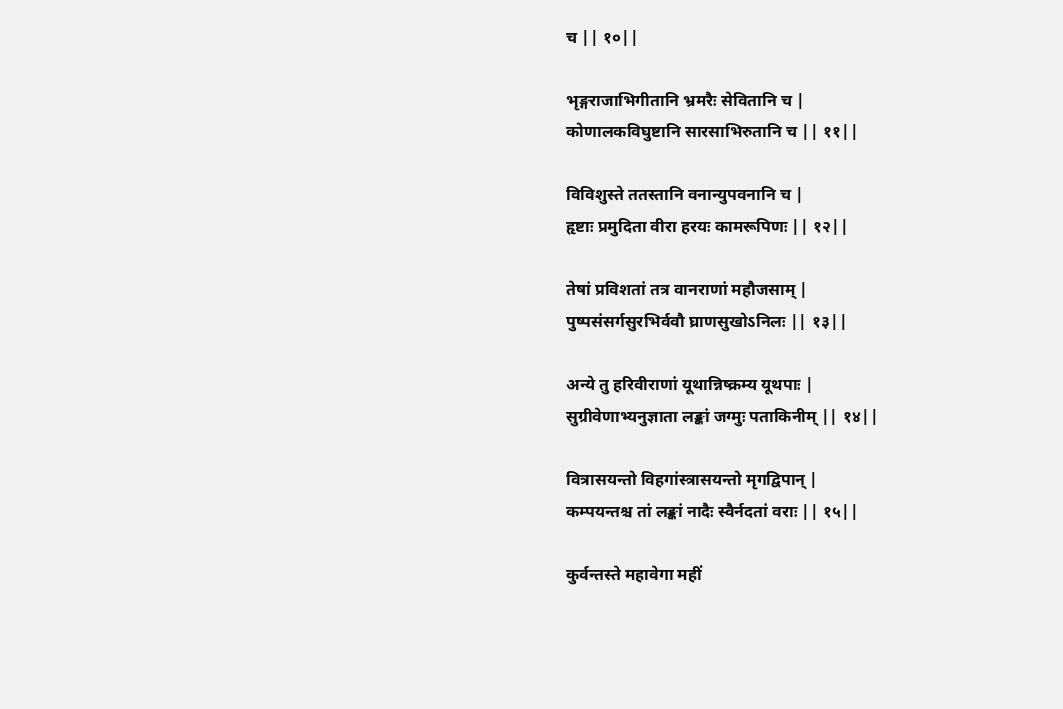च || १०||

भृङ्गराजाभिगीतानि भ्रमरैः सेवितानि च |
कोणालकविघुष्टानि सारसाभिरुतानि च || ११||

विविशुस्ते ततस्तानि वनान्युपवनानि च |
हृष्टाः प्रमुदिता वीरा हरयः कामरूपिणः || १२||

तेषां प्रविशतां तत्र वानराणां महौजसाम् |
पुष्पसंसर्गसुरभिर्ववौ घ्राणसुखोऽनिलः || १३||

अन्ये तु हरिवीराणां यूथान्निष्क्रम्य यूथपाः |
सुग्रीवेणाभ्यनुज्ञाता लङ्कां जग्मुः पताकिनीम् || १४||

वित्रासयन्तो विहगांस्त्रासयन्तो मृगद्विपान् |
कम्पयन्तश्च तां लङ्कां नादैः स्वैर्नदतां वराः || १५||

कुर्वन्तस्ते महावेगा महीं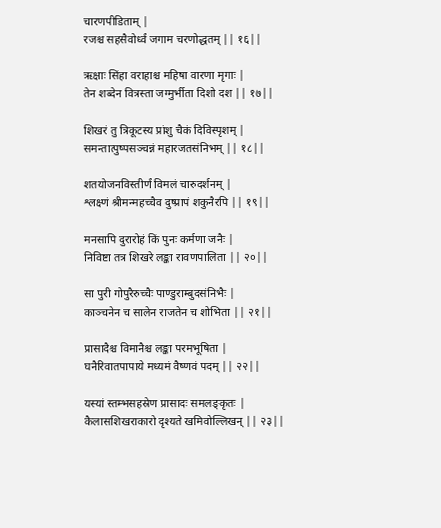चारणपीडिताम् |
रजश्च सहसैवोर्ध्वं जगाम चरणोद्धतम् || १६||

ऋक्षाः सिंहा वराहाश्च महिषा वारणा मृगाः |
तेन शब्देन वित्रस्ता जग्मुर्भीता दिशो दश || १७||

शिखरं तु त्रिकूटस्य प्रांशु चैकं दिविस्पृशम् |
समन्तात्पुष्पसञ्चन्नं महारजतसंनिभम् || १८||

शतयोजनविस्तीर्णं विमलं चारुदर्शनम् |
श्लक्ष्णं श्रीमन्महच्चैव दुष्प्रापं शकुनैरपि || १९||

मनसापि दुरारोहं किं पुनः कर्मणा जनैः |
निविष्टा तत्र शिखरे लङ्का रावणपालिता || २०||

सा पुरी गोपुरैरुच्चैः पाण्डुराम्बुदसंनिभैः |
काञ्चनेन च सालेन राजतेन च शोभिता || २१||

प्रासादैश्च विमानैश्च लङ्का परमभूषिता |
घनैरिवातपापाये मध्यमं वैष्णवं पदम् || २२||

यस्यां स्तम्भसहस्रेण प्रासादः समलङ्कृतः |
कैलासशिखराकारो दृश्यते खमिवोल्लिखन् || २३||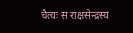चैत्यः स राक्षसेन्द्रस्य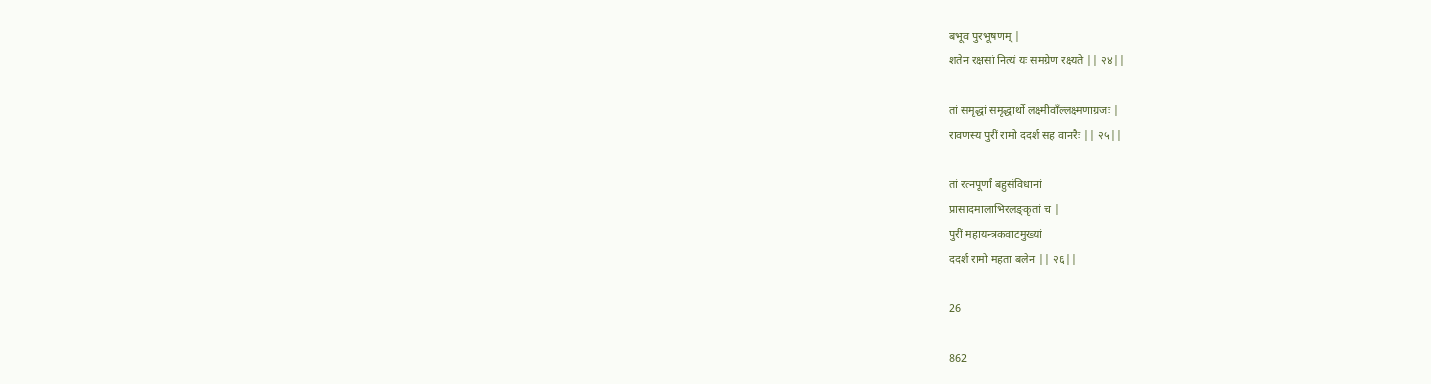बभूव पुरभूषणम् |
शतेन रक्षसां नित्यं यः समग्रेण रक्ष्यते || २४||

तां समृद्धां समृद्धार्थो लक्ष्मीवाँल्लक्ष्मणाग्रजः |
रावणस्य पुरीं रामो ददर्श सह वानरैः || २५||

तां रत्नपूर्णां बहुसंविधानां
प्रासादमालाभिरलङ्कृतां च |
पुरीं महायन्त्रकवाटमुख्यां
ददर्श रामो महता बलेन || २६||

26

862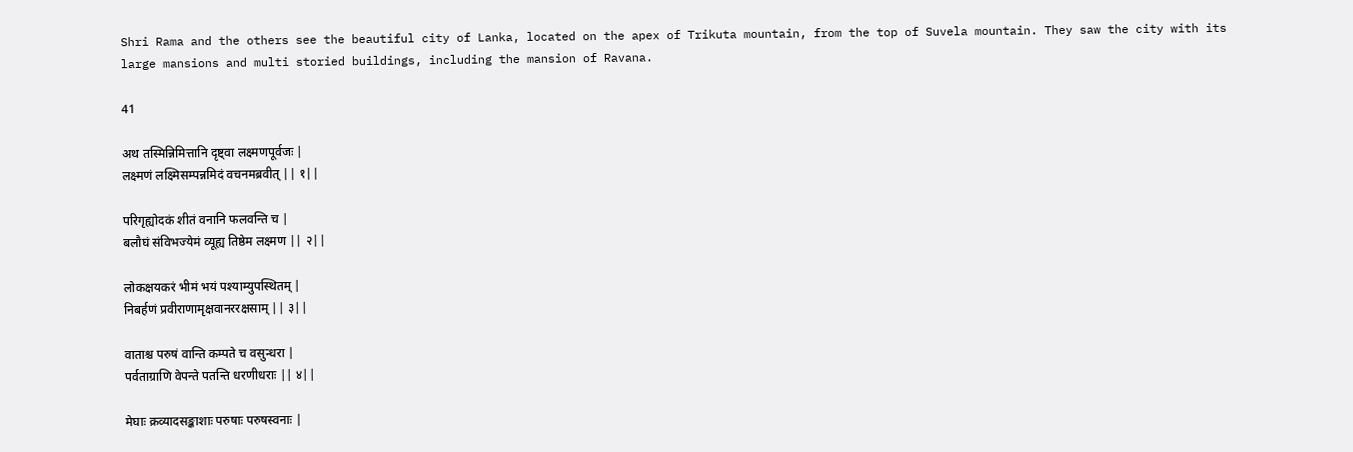Shri Rama and the others see the beautiful city of Lanka, located on the apex of Trikuta mountain, from the top of Suvela mountain. They saw the city with its large mansions and multi storied buildings, including the mansion of Ravana.

41

अथ तस्मिन्निमित्तानि दृष्ट्वा लक्ष्मणपूर्वजः |
लक्ष्मणं लक्ष्मिसम्पन्नमिदं वचनमब्रवीत् || १||

परिगृह्योदकं शीतं वनानि फलवन्ति च |
बलौघं संविभज्येमं व्यूह्य तिष्ठेम लक्ष्मण || २||

लोकक्षयकरं भीमं भयं पश्याम्युपस्थितम् |
निबर्हणं प्रवीराणामृक्षवानररक्षसाम् || ३||

वाताश्च परुषं वान्ति कम्पते च वसुन्धरा |
पर्वताग्राणि वेपन्ते पतन्ति धरणीधराः || ४||

मेघाः क्रव्यादसङ्काशाः परुषाः परुषस्वनाः |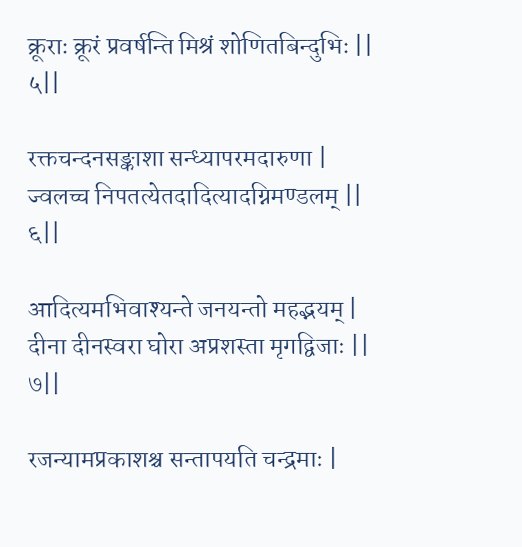क्रूराः क्रूरं प्रवर्षन्ति मिश्रं शोणितबिन्दुभिः || ५||

रक्तचन्दनसङ्काशा सन्ध्यापरमदारुणा |
ज्वलच्च निपतत्येतदादित्यादग्निमण्डलम् || ६||

आदित्यमभिवाश्यन्ते जनयन्तो महद्भयम् |
दीना दीनस्वरा घोरा अप्रशस्ता मृगद्विजाः || ७||

रजन्यामप्रकाशश्च सन्तापयति चन्द्रमाः |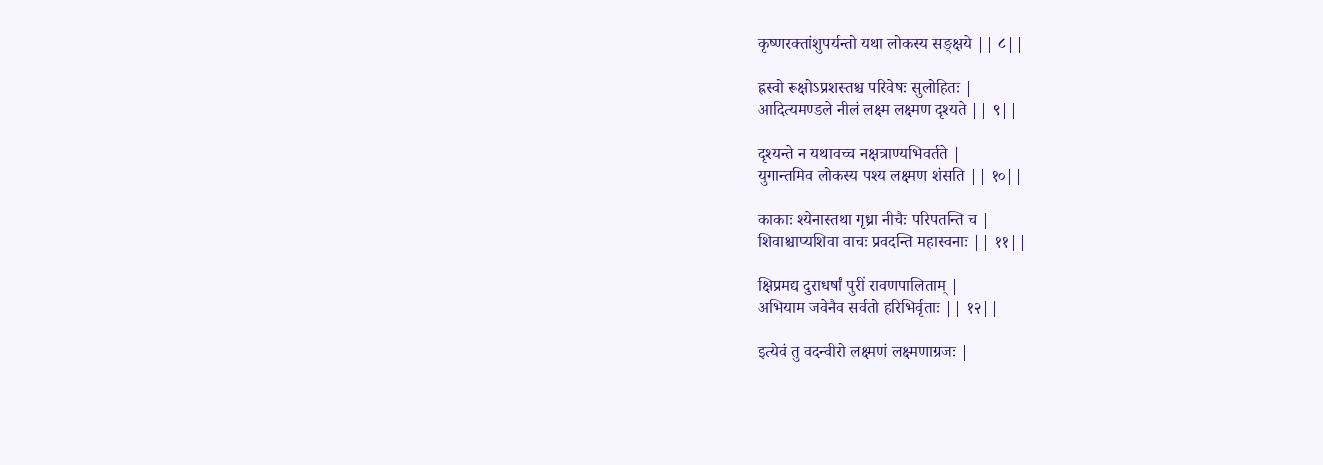कृष्णरक्तांशुपर्यन्तो यथा लोकस्य सङ्क्षये || ८||

ह्रस्वो रूक्षोऽप्रशस्तश्च परिवेषः सुलोहितः |
आदित्यमण्डले नीलं लक्ष्म लक्ष्मण दृश्यते || ९||

दृश्यन्ते न यथावच्च नक्षत्राण्यभिवर्तते |
युगान्तमिव लोकस्य पश्य लक्ष्मण शंसति || १०||

काकाः श्येनास्तथा गृध्रा नीचैः परिपतन्ति च |
शिवाश्चाप्यशिवा वाचः प्रवदन्ति महास्वनाः || ११||

क्षिप्रमद्य दुराधर्षां पुरीं रावणपालिताम् |
अभियाम जवेनैव सर्वतो हरिभिर्वृताः || १२||

इत्येवं तु वदन्वीरो लक्ष्मणं लक्ष्मणाग्रजः |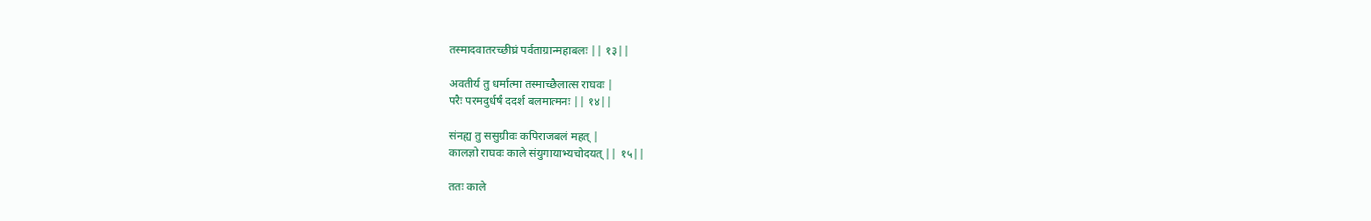तस्मादवातरच्छीघ्रं पर्वताग्रान्महाबलः || १३||

अवतीर्य तु धर्मात्मा तस्माच्छैलात्स राघवः |
परैः परमदुर्धर्षं ददर्श बलमात्मनः || १४||

संनह्य तु ससुग्रीवः कपिराजबलं महत् |
कालज्ञो राघवः काले संयुगायाभ्यचोदयत् || १५||

ततः काले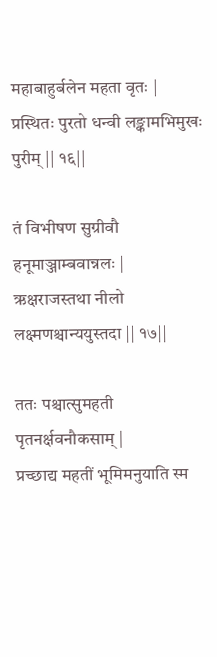महाबाहुर्बलेन महता वृतः |
प्रस्थितः पुरतो धन्वी लङ्कामभिमुखः पुरीम् || १६||

तं विभीषण सुग्रीवौ हनूमाञ्जाम्बवान्नलः |
ऋक्षराजस्तथा नीलो लक्ष्मणश्चान्ययुस्तदा || १७||

ततः पश्चात्सुमहती पृतनर्क्षवनौकसाम् |
प्रच्छाद्य महतीं भूमिमनुयाति स्म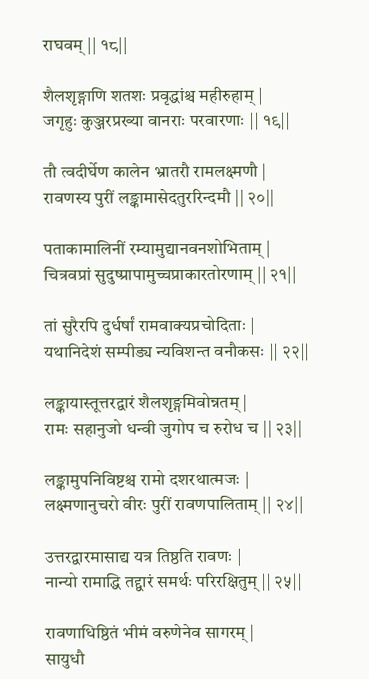राघवम् || १८||

शैलशृङ्गाणि शतशः प्रवृद्धांश्च महीरुहाम् |
जगृहुः कुञ्जरप्रख्या वानराः परवारणाः || १९||

तौ त्वदीर्घेण कालेन भ्रातरौ रामलक्ष्मणौ |
रावणस्य पुरीं लङ्कामासेदतुररिन्दमौ || २०||

पताकामालिनीं रम्यामुद्यानवनशोभिताम् |
चित्रवप्रां सुदुष्प्रापामुच्चप्राकारतोरणाम् || २१||

तां सुरैरपि दुर्धर्षां रामवाक्यप्रचोदिताः |
यथानिदेशं सम्पीड्य न्यविशन्त वनौकसः || २२||

लङ्कायास्तूत्तरद्वारं शैलशृङ्गमिवोन्नतम् |
रामः सहानुजो धन्वी जुगोप च रुरोध च || २३||

लङ्कामुपनिविष्टश्च रामो दशरथात्मजः |
लक्ष्मणानुचरो वीरः पुरीं रावणपालिताम् || २४||

उत्तरद्वारमासाद्य यत्र तिष्ठति रावणः |
नान्यो रामाद्धि तद्द्वारं समर्थः परिरक्षितुम् || २५||

रावणाधिष्ठितं भीमं वरुणेनेव सागरम् |
सायुधौ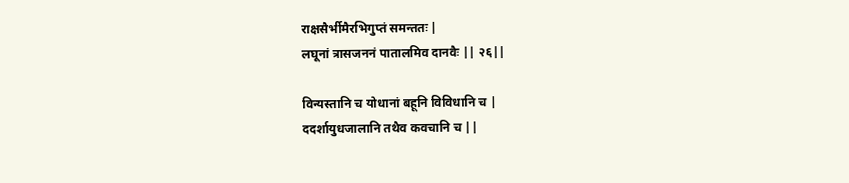राक्षसैर्भीमैरभिगुप्तं समन्ततः |
लघूनां त्रासजननं पातालमिव दानवैः || २६||

विन्यस्तानि च योधानां बहूनि विविधानि च |
ददर्शायुधजालानि तथैव कवचानि च ||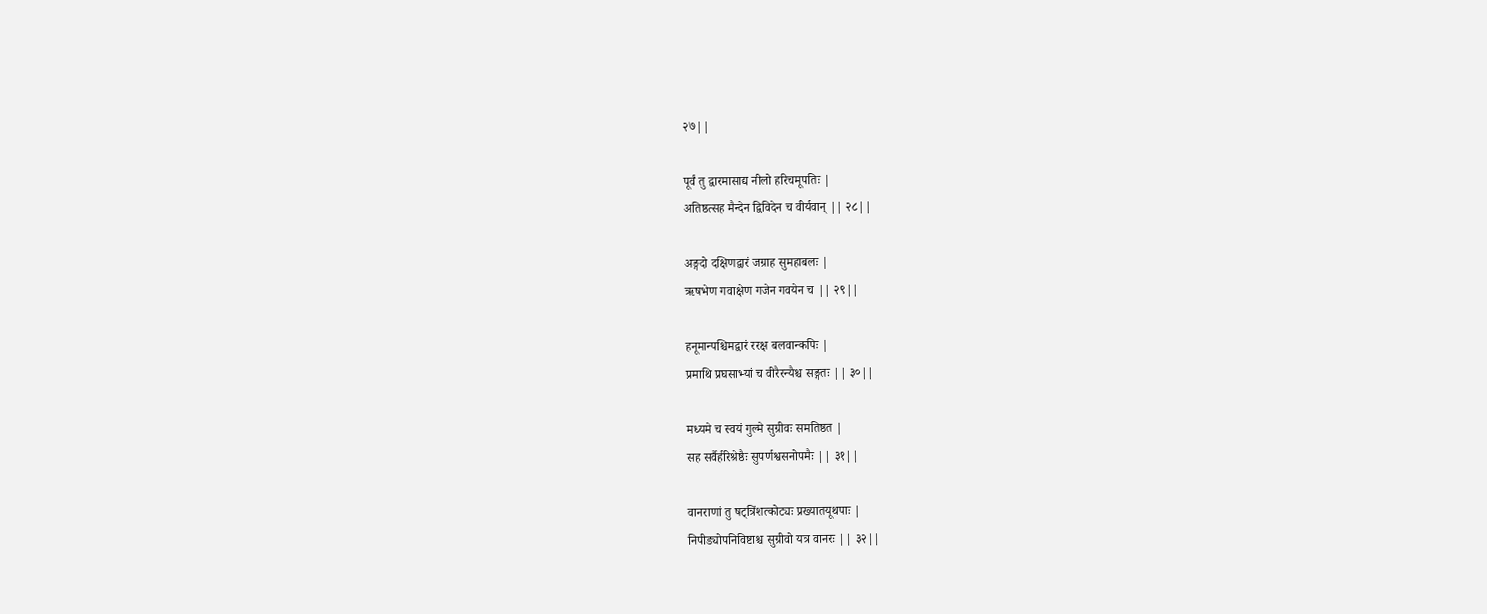२७||

पूर्वं तु द्वारमासाद्य नीलो हरिचमूपतिः |
अतिष्ठत्सह मैन्देन द्विविदेन च वीर्यवान् || २८||

अङ्गदो दक्षिणद्वारं जग्राह सुमहाबलः |
ऋषभेण गवाक्षेण गजेन गवयेन च || २९||

हनूमान्पश्चिमद्वारं ररक्ष बलवान्कपिः |
प्रमाथि प्रघसाभ्यां च वीरैरन्यैश्च सङ्गतः || ३०||

मध्यमे च स्वयं गुल्मे सुग्रीवः समतिष्ठत |
सह सर्वैर्हरिश्रेष्ठैः सुपर्णश्वसनोपमैः || ३१||

वानराणां तु षट्त्रिंशत्कोट्यः प्रख्यातयूथपाः |
निपीड्योपनिविष्टाश्च सुग्रीवो यत्र वानरः || ३२||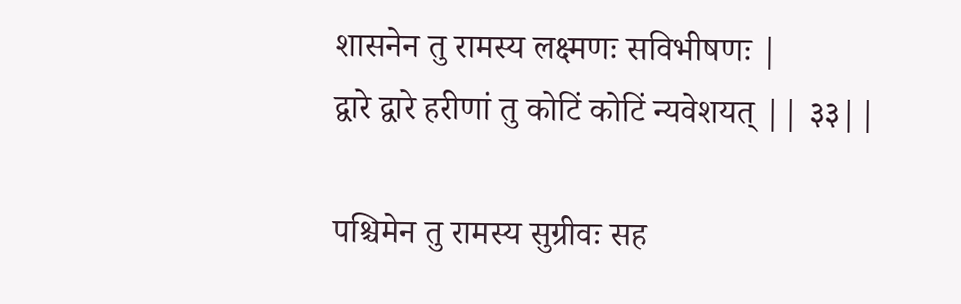शासनेन तु रामस्य लक्ष्मणः सविभीषणः |
द्वारे द्वारे हरीणां तु कोटिं कोटिं न्यवेशयत् || ३३||

पश्चिमेन तु रामस्य सुग्रीवः सह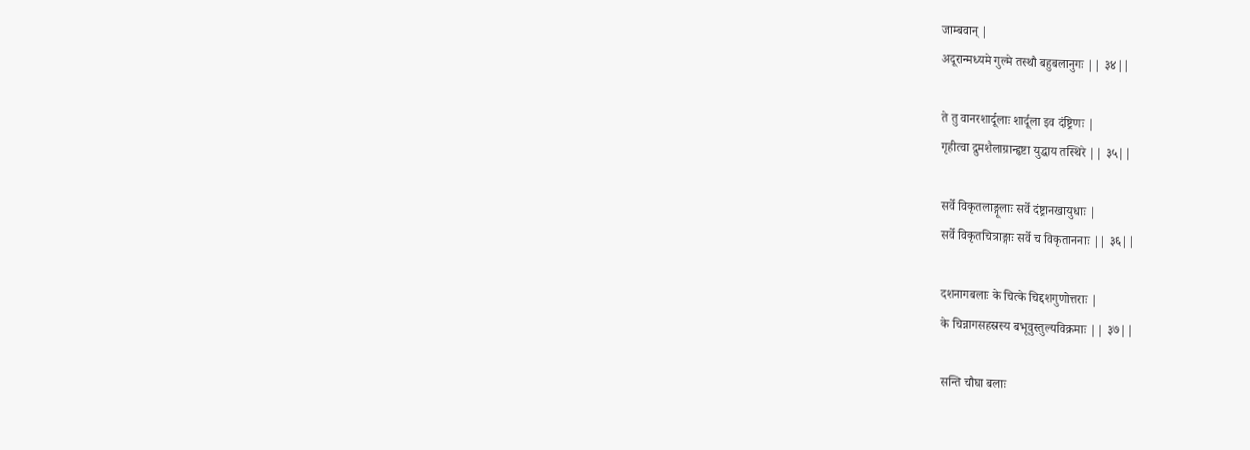जाम्बवान् |
अदूरान्मध्यमे गुल्मे तस्थौ बहुबलानुगः || ३४||

ते तु वानरशार्दूलाः शार्दूला इव दंष्ट्रिणः |
गृहीत्वा द्रुमशैलाग्रान्हृष्टा युद्धाय तस्थिरे || ३५||

सर्वे विकृतलाङ्गूलाः सर्वे दंष्ट्रानखायुधाः |
सर्वे विकृतचित्राङ्गाः सर्वे च विकृताननाः || ३६||

दशनागबलाः के चित्के चिद्दशगुणोत्तराः |
के चिन्नागसहस्रस्य बभूवुस्तुल्यविक्रमाः || ३७||

सन्ति चौघा बलाः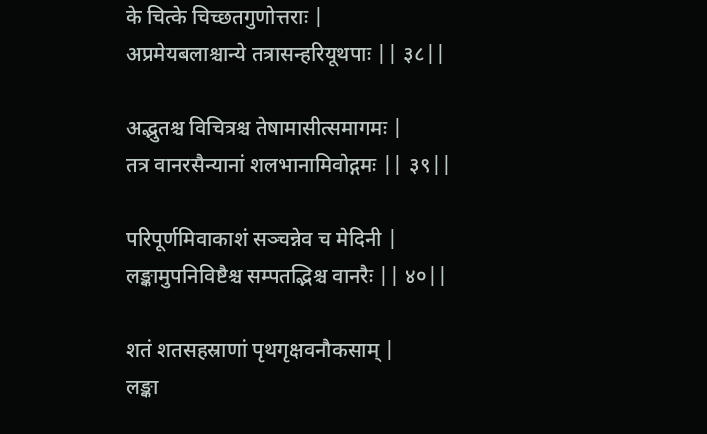के चित्के चिच्छतगुणोत्तराः |
अप्रमेयबलाश्चान्ये तत्रासन्हरियूथपाः || ३८||

अद्भुतश्च विचित्रश्च तेषामासीत्समागमः |
तत्र वानरसैन्यानां शलभानामिवोद्गमः || ३९||

परिपूर्णमिवाकाशं सञ्चन्नेव च मेदिनी |
लङ्कामुपनिविष्टैश्च सम्पतद्भिश्च वानरैः || ४०||

शतं शतसहस्राणां पृथगृक्षवनौकसाम् |
लङ्का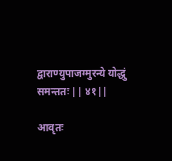द्वाराण्युपाजग्मुरन्ये योद्धुं समन्ततः || ४१||

आवृतः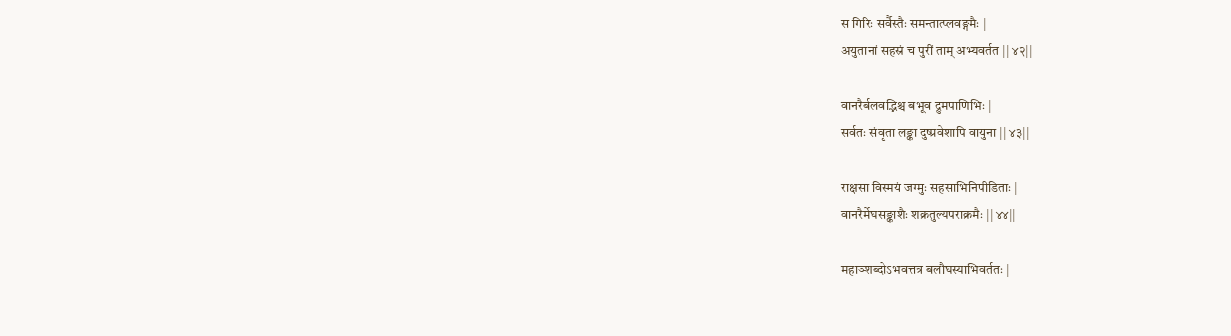स गिरिः सर्वैस्तैः समन्तात्प्लवङ्गमैः |
अयुतानां सहस्रं च पुरीं ताम् अभ्यवर्तत || ४२||

वानरैर्बलवद्भिश्च बभूव द्रुमपाणिभिः |
सर्वतः संवृता लङ्का दुष्प्रवेशापि वायुना || ४३||

राक्षसा विस्मयं जग्मुः सहसाभिनिपीडिताः |
वानरैर्मेघसङ्काशैः शक्रतुल्यपराक्रमैः || ४४||

महाञ्शब्दोऽभवत्तत्र बलौघस्याभिवर्ततः |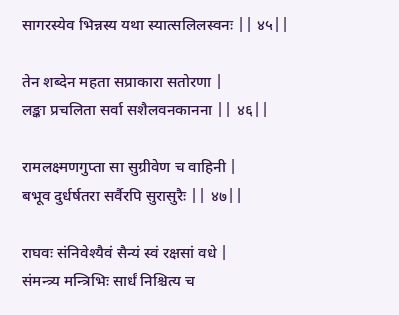सागरस्येव भिन्नस्य यथा स्यात्सलिलस्वनः || ४५||

तेन शब्देन महता सप्राकारा सतोरणा |
लङ्का प्रचलिता सर्वा सशैलवनकानना || ४६||

रामलक्ष्मणगुप्ता सा सुग्रीवेण च वाहिनी |
बभूव दुर्धर्षतरा सर्वैरपि सुरासुरैः || ४७||

राघवः संनिवेश्यैवं सैन्यं स्वं रक्षसां वधे |
संमन्त्र्य मन्त्रिभिः सार्धं निश्चित्य च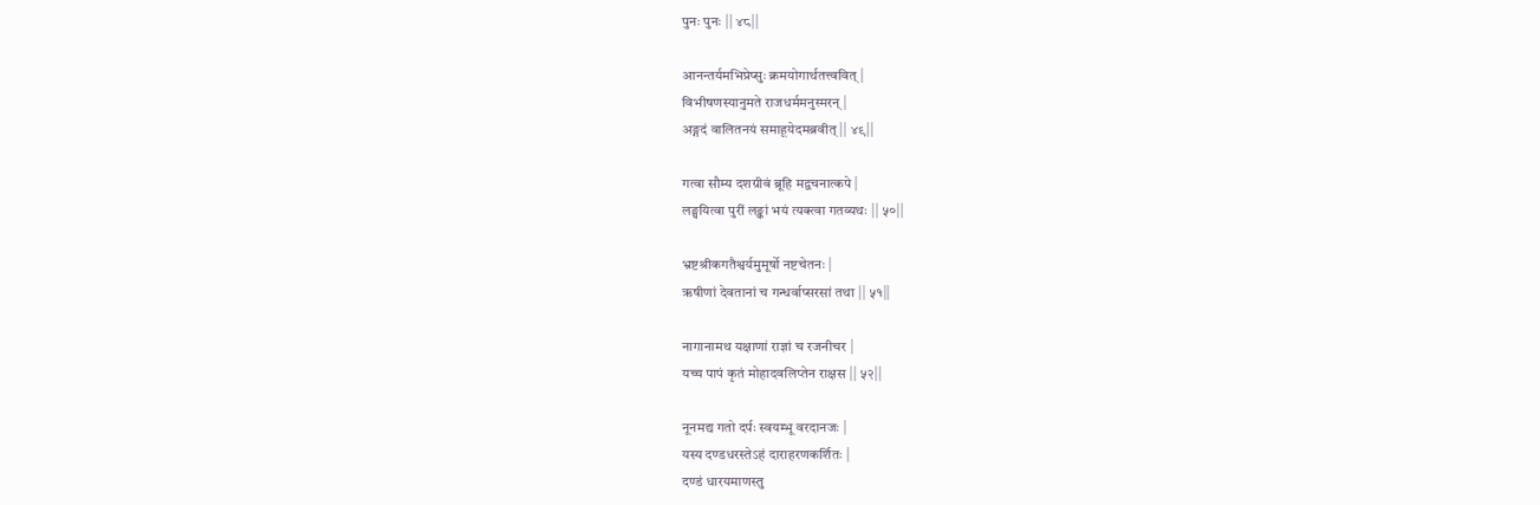पुनः पुनः || ४८||

आनन्तर्यमभिप्रेप्सुः क्रमयोगार्थतत्त्ववित् |
विभीषणस्यानुमते राजधर्ममनुस्मरन् |
अङ्गदं वालितनयं समाहूयेदमब्रवीत् || ४९||

गत्वा सौम्य दशग्रीवं ब्रूहि मद्वचनात्कपे |
लङ्घयित्वा पुरीं लङ्कां भयं त्यक्त्वा गतव्यथः || ५०||

भ्रष्टश्रीकगतैश्वर्यमुमूर्षो नष्टचेतनः |
ऋषीणां देवतानां च गन्धर्वाप्सरसां तथा || ५१||

नागानामथ यक्षाणां राज्ञां च रजनीचर |
यच्च पापं कृतं मोहादवलिप्तेन राक्षस || ५२||

नूनमद्य गतो दर्पः स्वयम्भू वरदानजः |
यस्य दण्डधरस्तेऽहं दाराहरणकर्शितः |
दण्डं धारयमाणस्तु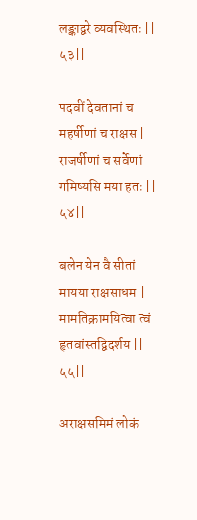लङ्काद्वरे व्यवस्थितः || ५३||

पदवीं देवतानां च महर्षीणां च राक्षस |
राजर्षीणां च सर्वेणां गमिष्यसि मया हतः || ५४||

बलेन येन वै सीतां मायया राक्षसाधम |
मामतिक्रामयित्वा त्वं हृतवांस्तद्विदर्शय || ५५||

अराक्षसमिमं लोकं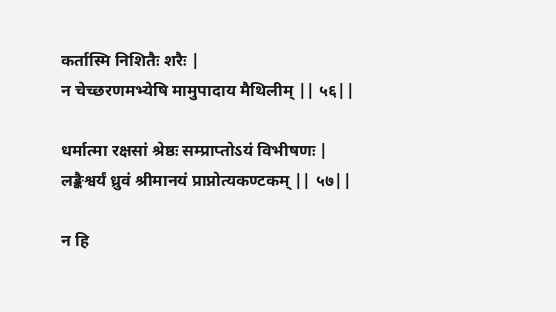कर्तास्मि निशितैः शरैः |
न चेच्छरणमभ्येषि मामुपादाय मैथिलीम् || ५६||

धर्मात्मा रक्षसां श्रेष्ठः सम्प्राप्तोऽयं विभीषणः |
लङ्कैश्वर्यं ध्रुवं श्रीमानयं प्राप्नोत्यकण्टकम् || ५७||

न हि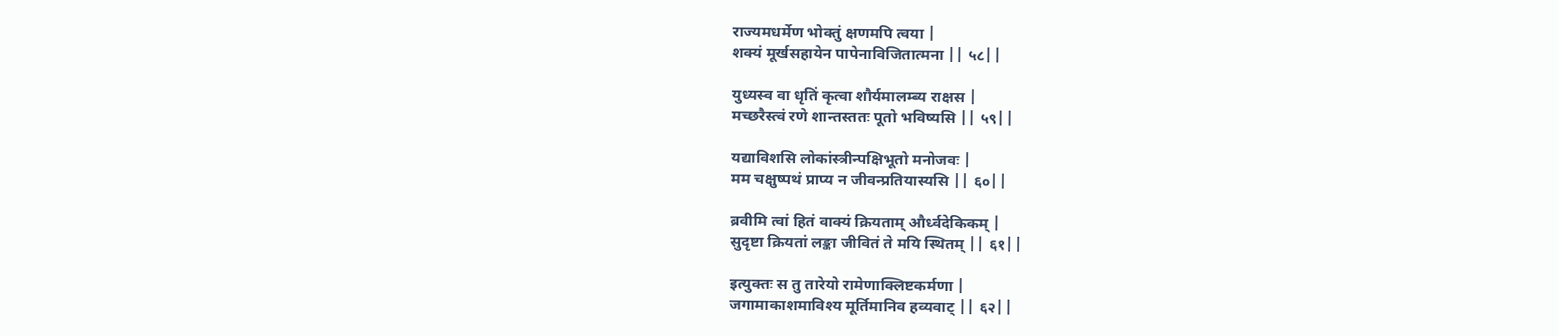राज्यमधर्मेण भोक्तुं क्षणमपि त्वया |
शक्यं मूर्खसहायेन पापेनाविजितात्मना || ५८||

युध्यस्व वा धृतिं कृत्वा शौर्यमालम्ब्य राक्षस |
मच्छरैस्त्वं रणे शान्तस्ततः पूतो भविष्यसि || ५९||

यद्याविशसि लोकांस्त्रीन्पक्षिभूतो मनोजवः |
मम चक्षुष्पथं प्राप्य न जीवन्प्रतियास्यसि || ६०||

ब्रवीमि त्वां हितं वाक्यं क्रियताम् और्ध्वदेकिकम् |
सुदृष्टा क्रियतां लङ्का जीवितं ते मयि स्थितम् || ६१||

इत्युक्तः स तु तारेयो रामेणाक्लिष्टकर्मणा |
जगामाकाशमाविश्य मूर्तिमानिव हव्यवाट् || ६२||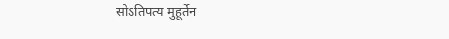सोऽतिपत्य मुहूर्तेन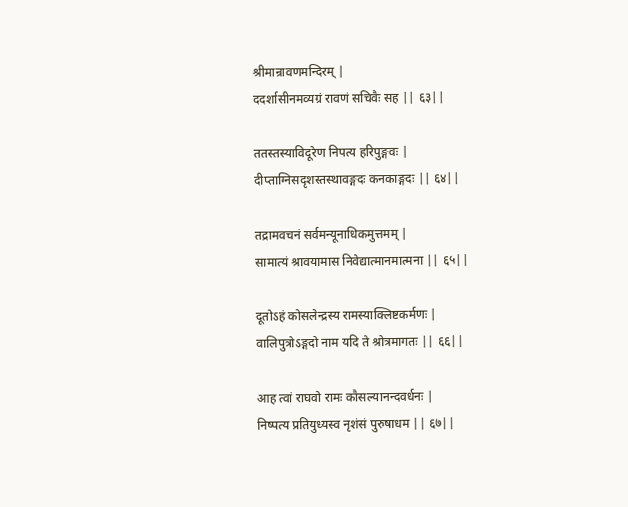श्रीमान्रावणमन्दिरम् |
ददर्शासीनमव्यग्रं रावणं सचिवैः सह || ६३||

ततस्तस्याविदूरेण निपत्य हरिपुङ्गवः |
दीप्ताग्निसदृशस्तस्थावङ्गदः कनकाङ्गदः || ६४||

तद्रामवचनं सर्वमन्यूनाधिकमुत्तमम् |
सामात्यं श्रावयामास निवेद्यात्मानमात्मना || ६५||

दूतोऽहं कोसलेन्द्रस्य रामस्याक्लिष्टकर्मणः |
वालिपुत्रोऽङ्गदो नाम यदि ते श्रोत्रमागतः || ६६||

आह त्वां राघवो रामः कौसल्यानन्दवर्धनः |
निष्पत्य प्रतियुध्यस्व नृशंसं पुरुषाधम || ६७||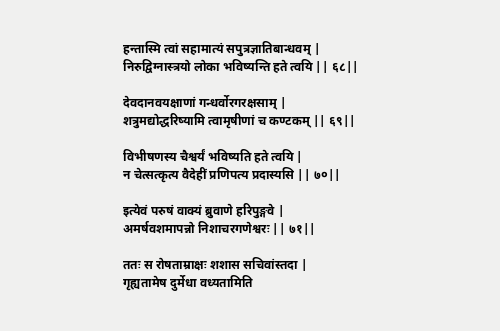हन्तास्मि त्वां सहामात्यं सपुत्रज्ञातिबान्धवम् |
निरुद्विग्नास्त्रयो लोका भविष्यन्ति हते त्वयि || ६८||

देवदानवयक्षाणां गन्धर्वोरगरक्षसाम् |
शत्रुमद्योद्धरिष्यामि त्वामृषीणां च कण्टकम् || ६९||

विभीषणस्य चैश्वर्यं भविष्यति हते त्वयि |
न चेत्सत्कृत्य वैदेहीं प्रणिपत्य प्रदास्यसि || ७०||

इत्येवं परुषं वाक्यं ब्रुवाणे हरिपुङ्गवे |
अमर्षवशमापन्नो निशाचरगणेश्वरः || ७१||

ततः स रोषताम्राक्षः शशास सचिवांस्तदा |
गृह्यतामेष दुर्मेधा वध्यतामिति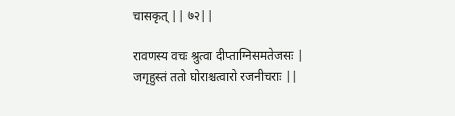चासकृत् || ७२||

रावणस्य वचः श्रुत्वा दीप्ताग्निसमतेजसः |
जगृहुस्तं ततो घोराश्चत्वारो रजनीचराः ||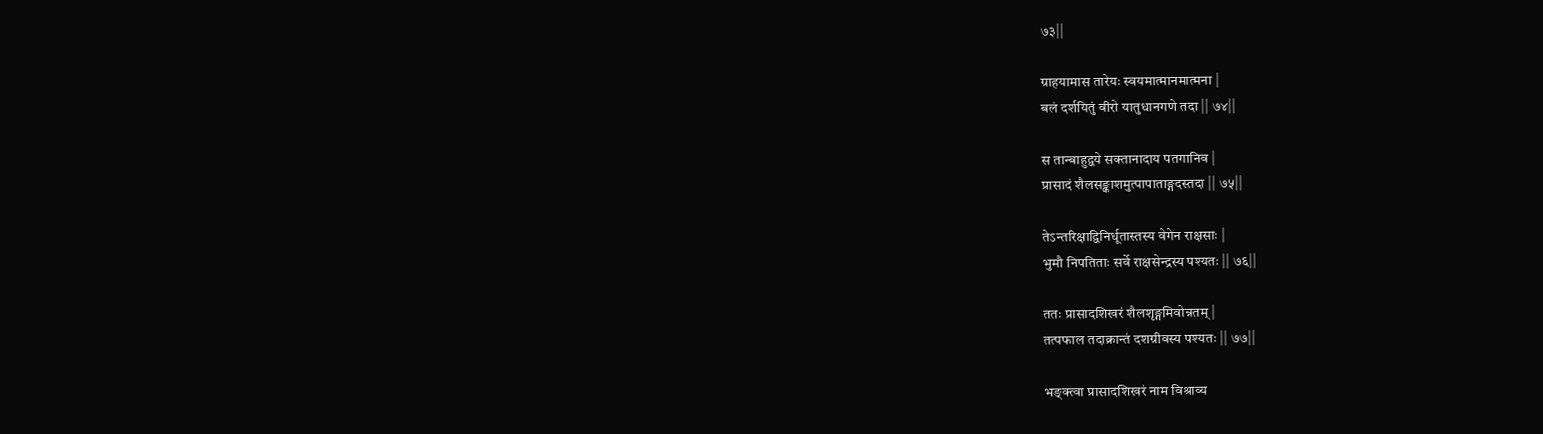७३||

ग्राहयामास तारेयः स्वयमात्मानमात्मना |
बलं दर्शयितुं वीरो यातुधानगणे तदा || ७४||

स तान्बाहुद्वये सक्तानादाय पतगानिव |
प्रासादं शैलसङ्काशमुत्पापाताङ्गदस्तदा || ७५||

तेऽन्तरिक्षाद्विनिर्धूतास्तस्य वेगेन राक्षसाः |
भुमौ निपतिताः सर्वे राक्षसेन्द्रस्य पश्यतः || ७६||

ततः प्रासादशिखरं शैलशृङ्गमिवोन्नतम् |
तत्पफाल तदाक्रान्तं दशग्रीवस्य पश्यतः || ७७||

भङ्क्त्वा प्रासादशिखरं नाम विश्राव्य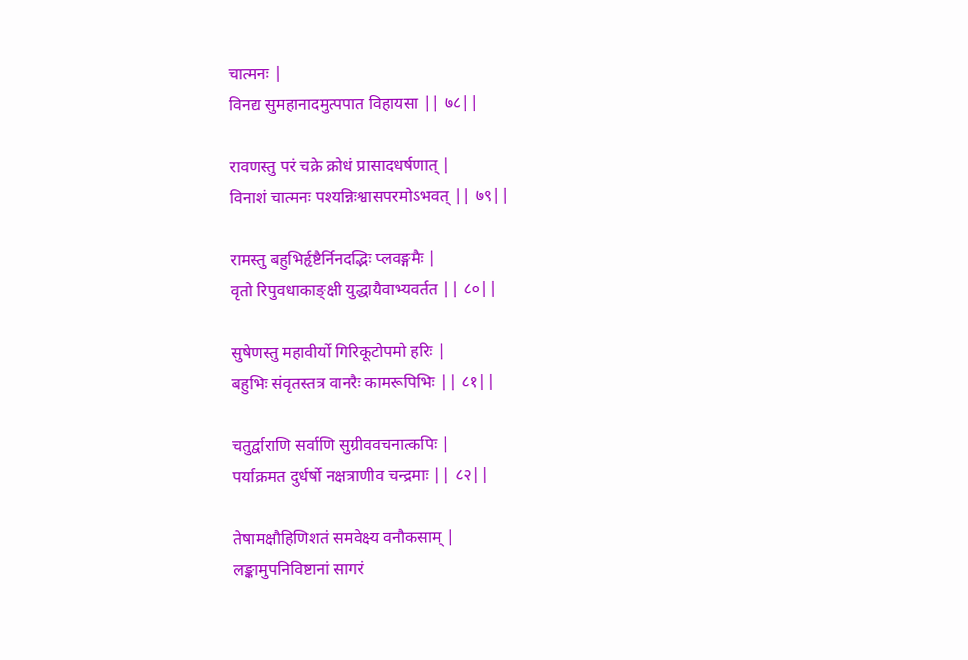चात्मनः |
विनद्य सुमहानादमुत्पपात विहायसा || ७८||

रावणस्तु परं चक्रे क्रोधं प्रासादधर्षणात् |
विनाशं चात्मनः पश्यन्निःश्वासपरमोऽभवत् || ७९||

रामस्तु बहुभिर्हृष्टैर्निनदद्भिः प्लवङ्गमैः |
वृतो रिपुवधाकाङ्क्षी युद्धायैवाभ्यवर्तत || ८०||

सुषेणस्तु महावीर्यो गिरिकूटोपमो हरिः |
बहुभिः संवृतस्तत्र वानरैः कामरूपिभिः || ८१||

चतुर्द्वाराणि सर्वाणि सुग्रीववचनात्कपिः |
पर्याक्रमत दुर्धर्षो नक्षत्राणीव चन्द्रमाः || ८२||

तेषामक्षौहिणिशतं समवेक्ष्य वनौकसाम् |
लङ्कामुपनिविष्टानां सागरं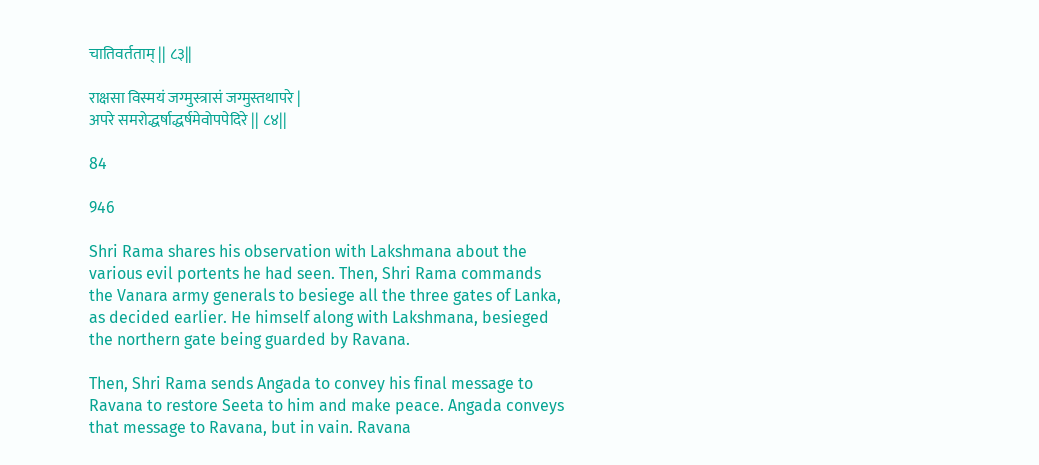चातिवर्तताम् || ८३||

राक्षसा विस्मयं जग्मुस्त्रासं जग्मुस्तथापरे |
अपरे समरोद्धर्षाद्धर्षमेवोपपेदिरे || ८४||

84

946

Shri Rama shares his observation with Lakshmana about the various evil portents he had seen. Then, Shri Rama commands the Vanara army generals to besiege all the three gates of Lanka, as decided earlier. He himself along with Lakshmana, besieged the northern gate being guarded by Ravana.

Then, Shri Rama sends Angada to convey his final message to Ravana to restore Seeta to him and make peace. Angada conveys that message to Ravana, but in vain. Ravana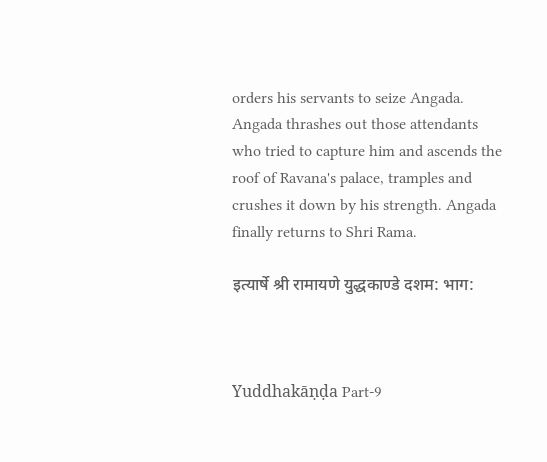orders his servants to seize Angada. Angada thrashes out those attendants who tried to capture him and ascends the roof of Ravana's palace, tramples and crushes it down by his strength. Angada finally returns to Shri Rama.

इत्यार्षे श्री रामायणे युद्धकाण्डे दशम: भाग:



Yuddhakāṇḍa Part-9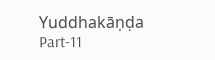Yuddhakāṇḍa Part-11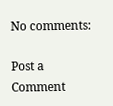No comments:

Post a Comment